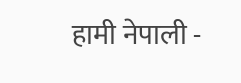हामी नेपाली -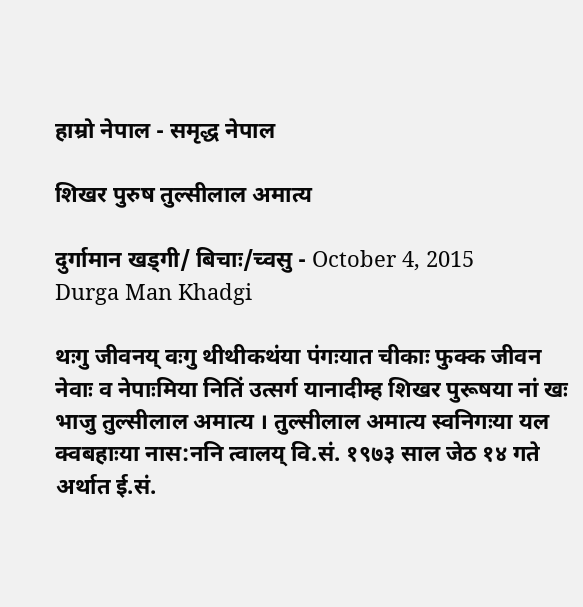हाम्रो नेपाल - समृद्ध नेपाल

शिखर पुरुष तुल्सीलाल अमात्य

दुर्गामान खड्गी/ बिचाः/च्वसु - October 4, 2015
Durga Man Khadgi

थःगु जीवनय् वःगु थीथीकथंया पंगःयात चीकाः फुक्क जीवन नेवाः व नेपाःमिया नितिं उत्सर्ग यानादीम्ह शिखर पुरूषया नां खः भाजु तुल्सीलाल अमात्य । तुल्सीलाल अमात्य स्वनिगःया यल क्वबहाःया नास:ननि त्वालय् वि.सं. १९७३ साल जेठ १४ गते अर्थात ई.सं.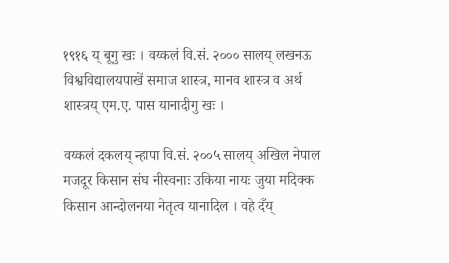१९१६ य् बूगु खः । वय्कलं वि.सं. २००० सालय् लखनऊ विश्वविद्यालयपाखें समाज शास्त्र, मानव शास्त्र व अर्थ शास्त्रय् एम.ए. पास यानादीगु खः ।

वय्कलं दकलय् न्हापा वि.सं. २००५ सालय् अखिल नेपाल मजदूर किसान संघ नीस्वनाः उकिया नायः जुया मदिक्क किसान आन्दोलनया नेतृत्व यानादिल । वहे दँय्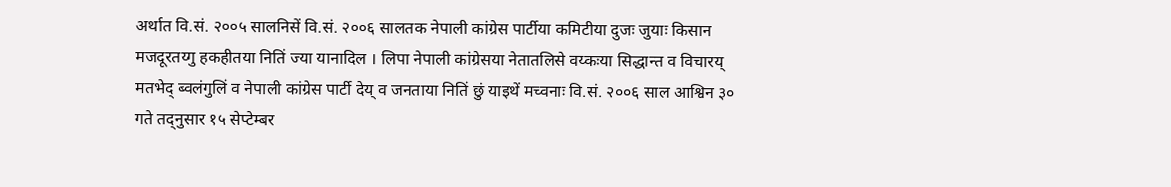अर्थात वि.सं. २००५ सालनिसें वि.सं. २००६ सालतक नेपाली कांग्रेस पार्टीया कमिटीया दुजः जुयाः किसान मजदूरतय्गु हकहीतया नितिं ज्या यानादिल । लिपा नेपाली कांग्रेसया नेतातलिसे वय्कःया सिद्धान्त व विचारय् मतभेद् ब्वलंगुलिं व नेपाली कांग्रेस पार्टी देय् व जनताया नितिं छुं याइथें मच्वनाः वि.सं. २००६ साल आश्विन ३० गते तद्नुसार १५ सेप्टेम्बर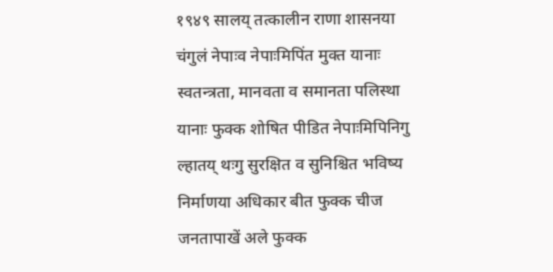१९४९ सालय् तत्कालीन राणा शासनया चंगुलं नेपाःव नेपाःमिपिंत मुक्त यानाः स्वतन्त्रता, मानवता व समानता पलिस्था यानाः फुक्क शोषित पीडित नेपाःमिपिनिगु ल्हातय् थःगु सुरक्षित व सुनिश्चित भविष्य निर्माणया अधिकार बीत फुक्क चीज जनतापाखें अले फुक्क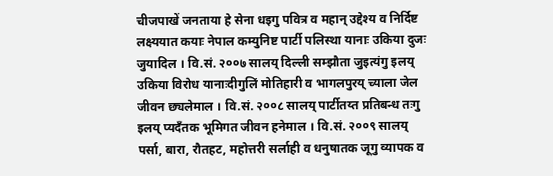चीजपाखें जनताया हे सेना धइगु पवित्र व महान् उद्देश्य व निर्दिष्ट लक्ष्ययात कयाः नेपाल कम्युनिष्ट पार्टी पलिस्था यानाः उकिया दुजः जुयादिल । वि.सं. २००७ सालय् दिल्ली सम्झौता जुइत्यंगु इलय् उकिया विरोध यानाःदीगुलिं मोतिहारी व भागलपुरय् च्याला जेल जीवन छ्यलेमाल । वि.सं. २००८ सालय् पार्टीतय्त प्रतिबन्ध तःगु इलय् प्यदँतक भूमिगत जीवन हनेमाल । वि.सं. २००९ सालय् पर्सा, बारा, रौतहट, महोत्तरी सर्लाही व धनुषातक जूगु व्यापक व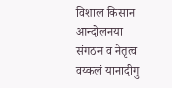विशाल किसान आन्दोलनया संगठन व नेतृत्व वय्कलं यानादीगु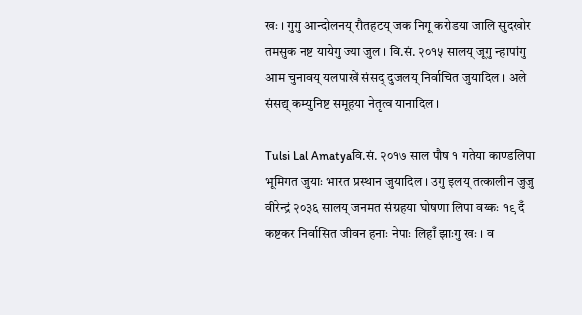खः । गुगु आन्दोलनय् रौतहटय् जक निगू करोडया जालि सुदखोर तमसुक नष्ट यायेगु ज्या जुल । वि.सं. २०१५ सालय् जूगु न्हापांगु आम चुनावय् यलपाखें संसद् दुजलय् निर्वाचित जुयादिल । अले संसद्य् कम्युनिष्ट समूहया नेतृत्व यानादिल ।

Tulsi Lal Amatyaवि.सं. २०१७ साल पौष १ गतेया काण्डलिपा भूमिगत जुयाः भारत प्रस्थान जुयादिल । उगु इलय् तत्कालीन जुजु वीरेन्द्रं २०३६ सालय् जनमत संग्रहया घोषणा लिपा वय्कः १९ दँ कष्टकर निर्वासित जीवन हनाः नेपाः लिहाँ झाःगु खः । व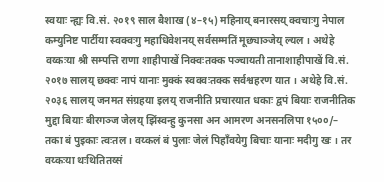स्वयाः न्ह्यः वि.सं. २०१९ साल बैशाख (४–१५) महिनाय् बनारसय् क्वचाःगु नेपाल कम्युनिष्ट पार्टीया स्वक्वःगु महाधिवेशनय् सर्वसम्मतिं मूछ्याञ्जेय् ल्यल । अथेहे वय्कःया श्री सम्पत्ति राणा शाहीपाखें निक्वःतक्क पञ्चायती तानाशाहीपाखें वि.सं. २०१७ सालय् छक्वः नापं यानाः मुक्कं स्वक्वःतक्क सर्वश्वहरण यात । अथेहे वि.सं. २०३६ सालय् जनमत संग्रहया इलय् राजनीति प्रचारयात धकाः द्वपं बियाः राजनीतिक मुद्दा बियाः बीरगञ्ज जेलय् झिंस्वन्हु कुनसा अन आमरण अनसनलिपा १५००/– तका बं पुइकाः त्वःतल । वय्कलं बं पुलाः जेलं पिहाँवयेगु बिचाः यानाः मदीगु खः । तर वय्कःया थःथितितय्सं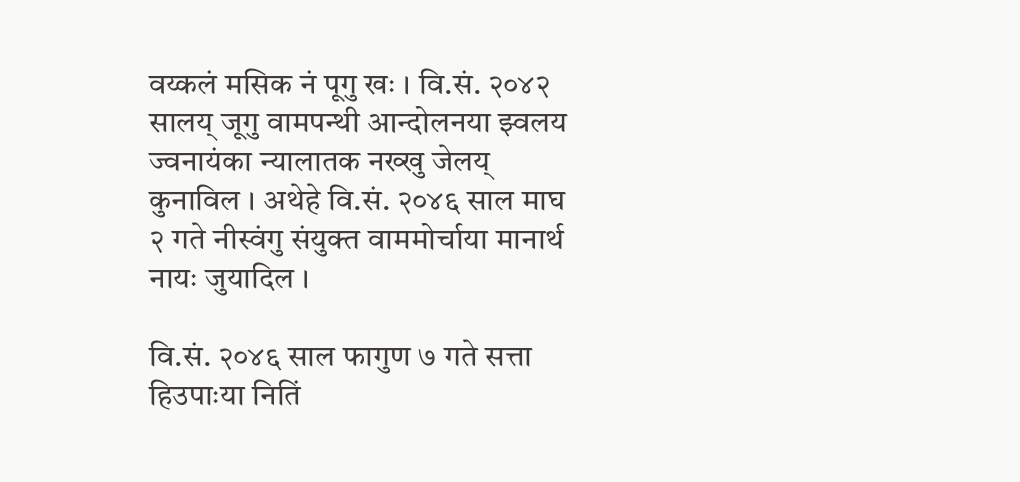वय्कलं मसिक नं पूगु खः । वि.सं. २०४२ सालय् जूगु वामपन्थी आन्दोलनया झ्वलय ज्वनायंका न्यालातक नख्खु जेलय् कुनाविल । अथेहे वि.सं. २०४६ साल माघ २ गते नीस्वंगु संयुक्त वाममोर्चाया मानार्थ नायः जुयादिल ।

वि.सं. २०४६ साल फागुण ७ गते सत्ता हिउपाःया नितिं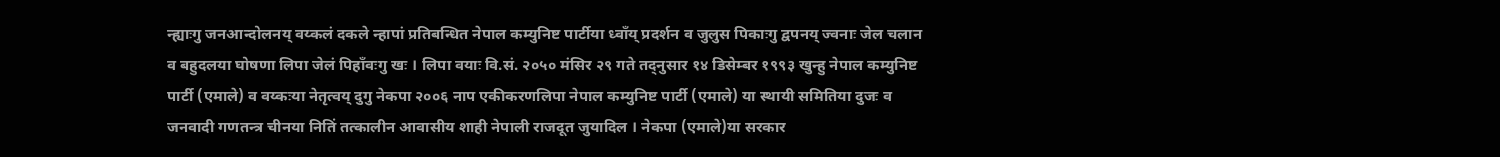न्ह्याःगु जनआन्दोलनय् वय्कलं दकले न्हापां प्रतिबन्धित नेपाल कम्युनिष्ट पार्टीया ध्वाँय् प्रदर्शन व जुलुस पिकाःगु द्वपनय् ज्वनाः जेल चलान व बहुदलया घोषणा लिपा जेलं पिहाँवःगु खः । लिपा वयाः वि.सं. २०५० मंसिर २९ गते तद्नुसार १४ डिसेम्बर १९९३ खुन्हु नेपाल कम्युनिष्ट पार्टी (एमाले) व वय्कःया नेतृत्वय् दुगु नेकपा २००६ नाप एकीकरणलिपा नेपाल कम्युनिष्ट पार्टी (एमाले) या स्थायी समितिया दुजः व जनवादी गणतन्त्र चीनया नितिं तत्कालीन आवासीय शाही नेपाली राजदूत जुयादिल । नेकपा (एमाले)या सरकार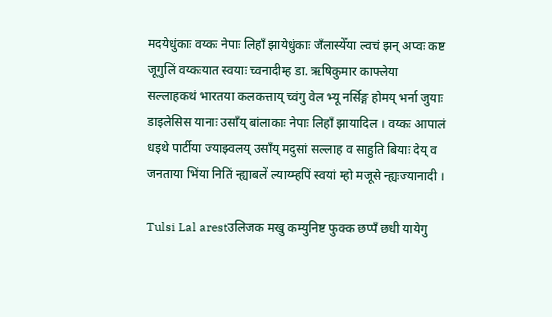मदयेधुंकाः वय्कः नेपाः लिहाँ झायेधुंकाः जँलास्येँया ल्वचं झन् अप्वः कष्ट जूगुलिं वय्कःयात स्वयाः च्वनादीम्ह डा. ऋषिकुमार काफ्लेया सल्लाहकथं भारतया कलकत्ताय् च्वंगु वेल भ्यू नर्सिङ्ग होमय् भर्ना जुयाः डाइलेसिस यानाः उसाँय् बांलाकाः नेपाः लिहाँ झायादिल । वय्कः आपालं धइथे पार्टीया ज्याझ्वलय् उसाँय् मदुसां सल्लाह व साहुति बियाः देय् व जनताया भिंया नितिं न्ह्याबलें ल्याय्म्हपिं स्वयां म्हो मजूसे न्ह्यःज्यानादी ।

Tulsi Lal arestउलिजक मखु कम्युनिष्ट फुक्क छप्पँ छधी यायेगु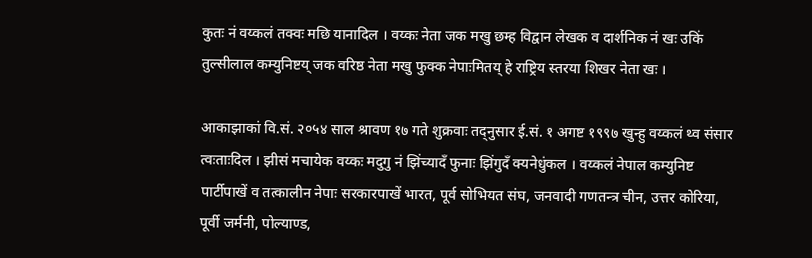कुतः नं वय्कलं तक्वः मछि यानादिल । वय्कः नेता जक मखु छम्ह विद्वान लेखक व दार्शनिक नं खः उकिं तुल्सीलाल कम्युनिष्टय् जक वरिष्ठ नेता मखु फुक्क नेपाःमितय् हे राष्ट्रिय स्तरया शिखर नेता खः ।

आकाझाकां वि.सं. २०५४ साल श्रावण १७ गते शुक्रवाः तद्नुसार ई.सं. १ अगष्ट १९९७ खुन्हु वय्कलं थ्व संसार त्वःताःदिल । झीसं मचायेक वय्कः मदुगु नं झिंच्यादँ फुनाः झिंगुदँ क्यनेधुंकल । वय्कलं नेपाल कम्युनिष्ट पार्टीपाखें व तत्कालीन नेपाः सरकारपाखें भारत, पूर्व सोभियत संघ, जनवादी गणतन्त्र चीन, उत्तर कोरिया, पूर्वी जर्मनी, पोल्याण्ड,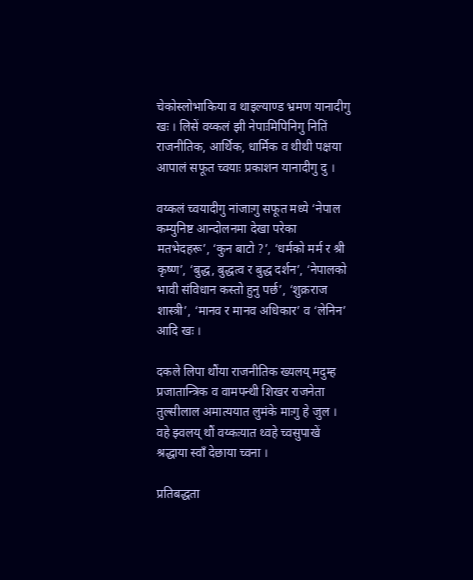चेकोस्लोभाकिया व थाइल्याण्ड भ्रमण यानादीगु खः । लिसें वय्कलं झी नेपाःमिपिनिगु नितिं राजनीतिक, आर्थिक, धार्मिक व थीथी पक्षया आपालं सफूत च्वयाः प्रकाशन यानादीगु दु ।

वय्कलं च्वयादीगु नांजाःगु सफूत मध्ये ‘नेपाल कम्युनिष्ट आन्दोलनमा देखा परेका मतभेदहरू’, ‘कुन बाटो ?’, ‘धर्मको मर्म र श्री कृष्ण’, ‘बुद्ध, बुद्धत्व र बुद्ध दर्शन’, ‘नेपालको भावी संविधान कस्तो हुनु पर्छ’, ‘शुक्रराज शास्त्री’, ‘मानव र मानव अधिकार’ व ‘लेनिन’ आदि खः ।

दकले लिपा थौंया राजनीतिक ख्यलय् मदुम्ह प्रजातान्त्रिक व वामपन्थी शिखर राजनेता तुल्सीलाल अमात्ययात लुमंके माःगु हे जुल । वहे झ्वलय् थौं वय्कःयात थ्वहे च्वसुपाखें श्रद्धाया स्वाँ देछाया च्वना ।

प्रतिबद्धता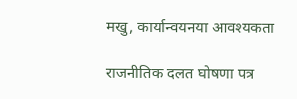मखु, कार्यान्वयनया आवश्यकता

राजनीतिक दलत घोषणा पत्र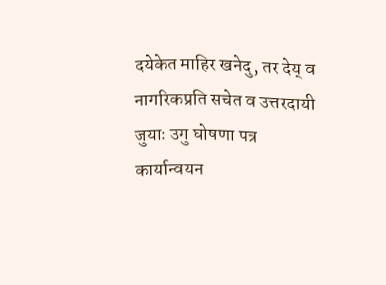दयेकेत माहिर खनेदु, तर देय् व नागरिकप्रति सचेत व उत्तरदायी जुयाः उगु घोषणा पत्र कार्यान्वयन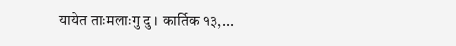यायेत ताःमलाःगु दु । कार्तिक १३,...